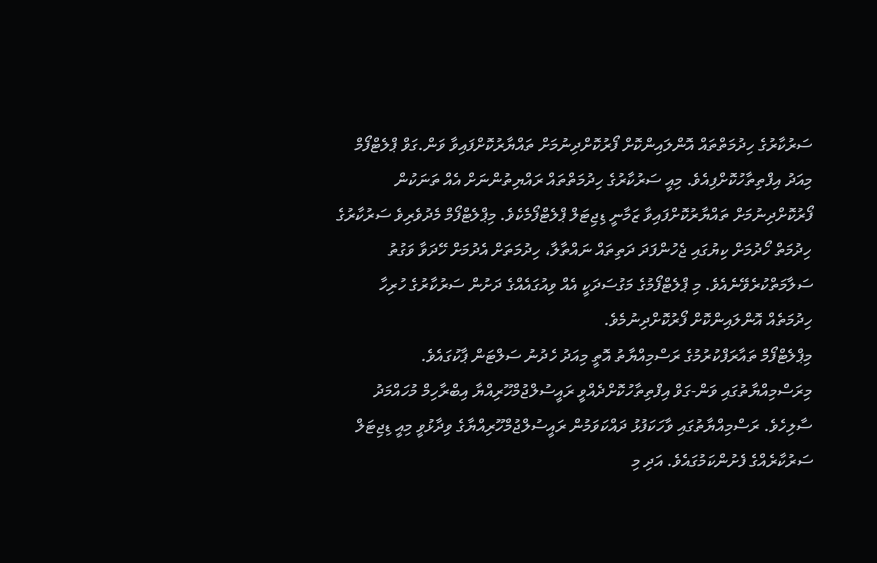ސަރުކާރުގެ ހިދުމަތްތައް އޮންލައިންކޮށް ފޯރުކޮށްދިނުމަށް ތައްޔާރުކޮށްފައިވާ ވަން.ގަވް ޕްލެޓްފޯމް މިއަދު އިފްތިތާހުކޮށްފިއެވެ. މިއީ ސަރުކާރުގެ ހިދުމަތްތައް ރައްޔިތުންނަށް އެއް ތަނަކުން ފޯރުކޮށްދިނުމަށް ތައްޔާރުކޮށްފައިވާ ޒަމާނީ ޑިޖިޓަލް ޕްލެޓްފޯމެކެވެ. މިޕްލެޓްފޯމް މެދުވެރިވެ ސަރުކާރުގެ ހިދުމަތް ހޯދުމަށް ކިޔުގައި ޖެހުންފަދަ ދަތިތައް ނައްތާލާ، ހިދުމަތަށް އެދުމަށް ހޭދަވާ ވަގުތު ސަލާމަތްކުރެވޭނެއެވެ. މި ޕްލެޓްފޯމުގެ މަގުސަދަކީ އެއް ވިއުގައެއްގެ ދަށުން ސަރުކާރުގެ ހުރިހާ ހިދުމަތެއް އޮންލައިންކޮށް ފޯރުކޮށްދިނުމެވެ.
މިޕްލެޓްފޯމް ތައާރަފްކުރުމުގެ ރަސްމިއްޔާތު އޮތީ މިއަދު ހެދުނު ސަލްޓަން ޕާކުގައެވެ. މިރަސްމިއްޔާތުގައި ވަން-ގަވް އިފްތިތާހުކޮށްދެއްވީ ރައީސުލްޖުމްހޫރިއްޔާ އިބްރާހިމް މުހައްމަދު ސާލިހެވެ. ރަސްމިއްޔާތުގައި ވާހަކަފުޅު ދައްކަވަމުން ރައީސުލްޖުމްހޫރިއްޔާގެ ވިދާޅުވީ މިއީ ޑިޖިޓަލް ސަރުކާރެއްގެ ފެށުންކަމުގައެވެ. އަދި މި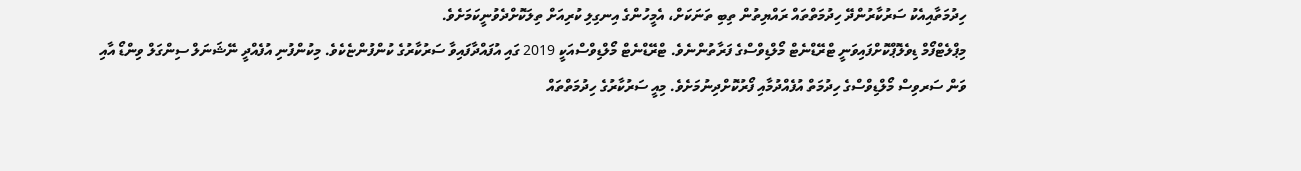ހިދުމަތާއިއެކު ސަރުކާރުންދޭ ހިދުމަތްތައް ރައްޔިތުން ތިބި ތަނަކަށް، އެމީހުންގެ އިނގިލި ކުރިއަށް ތިލަކޮށްދެވުނީކަމަށެވެ.
މިޕްލެޓްފޯމް ޑިވެލޮޕްކޮށްފައިވަނީ ޓްރޭޑްނެޓް މޯލްޑިވްސްގެ ފަރާތުންނެވެ. ޓްރޭޑްނެޓް މޯލްޑިވްސްއަކީ 2019 ގައި އުފައްދާފައިވާ ސަރުކާރުގެ ކުންފުންޏެކެވެ. މިކުންފުނި އުފެއްދީ ނޭޝަނަލް ސިންގަލް ވިންޑޯ އާއި ވަން ސަރވިސް މޯލްޑިވްސްގެ ހިދުމަތް އުފެއްދުމާއި ފޯރުކޮށްދިނުމަށެވެ. މިއީ ސަރުކާރުގެ ހިދުމަތްތައް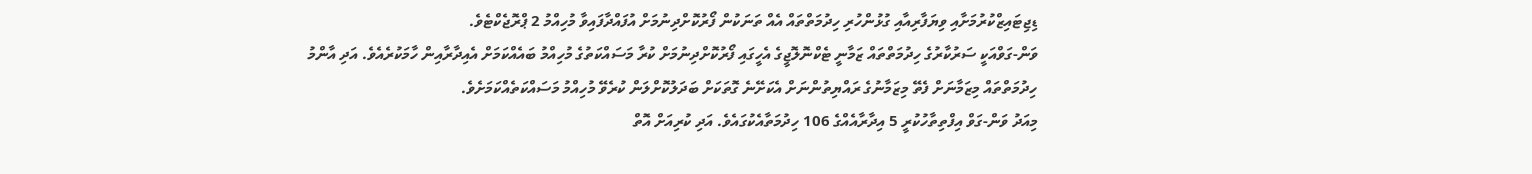ޑިޖިޓައިޒްކުރުމަށާއި ވިޔަފާރިއާއި ގުޅުންހުރި ހިދުމަތްތައް އެއް ތަނަކުން ފޯރުކޮށްދިނުމަށް އުފައްދާފައިވާ މުހިއްމު 2 ޕްރޮޖެކްޓެވެ.
ވަން-ގަވްއަކީ ސަރުކާރުގެ ހިދުމަތްތައް ޒަމާނީ ޓެކްނޮލޮޖީގެ އެހީގައި ފޯރުކޮށްދިނުމަށް ކުރާ މަސައްކަތުގެ މުހިއްމު ބައެއްކަމަށް އެއިދާރާއިން ހާމަކުރެއެވެ. އަދި އާންމު ހިދުމަތްތައް މިޒަމާނަށް ފެތޭ މިޒަމާނުގެ ރައްޔިތުންނަށް އެކަށޭނެ ގޮތަކަށް ބަދަލުކޮށްލަން ކުރެވޭ މުހިއްމު މަސައްކަތެއްކަމަށެވެ.
މިއަދު ވަން-ގަވް އިފްތިތާހުކުރީ 5 އިދާރާއެއްގެ 106 ހިދުމަތާއެކުގައެވެ. އަދި ކުރިއަށް އޮތް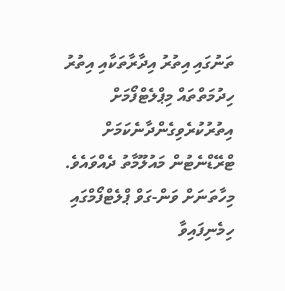ތަނުގައި އިތުރު އިދާރާތަކާއި އިތުރު ހިދުމަތްތައް މިޕްލެޓްފޯމަށް އިތުރުކުރެވިގެންދާނެކަމަށް ޓްރޭޑްނެޓުން މައުލޫމާތު ދެއްވައެވެ. މިހާތަނަށް ވަން-ގަވް ޕްލެޓްފޯމްގައި ހިމެނިފައިވާ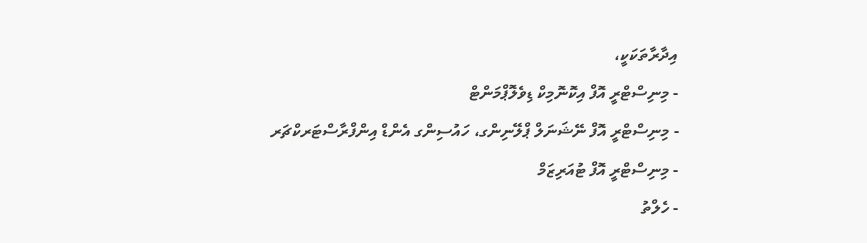އިދާރާތަކަކީ،
- މިނިސްޓްރީ އޮފް އިކޮނޮމިކް ޑިވެލޮޕްމަންޓް
- މިނިސްޓްރީ އޮފް ނޭޝަނަލް ޕްލޭނިންގ، ހައުސިންގ އެންޑް އިންފްރާސްޓަރކްޗަރ
- މިނިސްޓްރީ އޮފް ޓުއަރިޒަމް
- ހެލްތު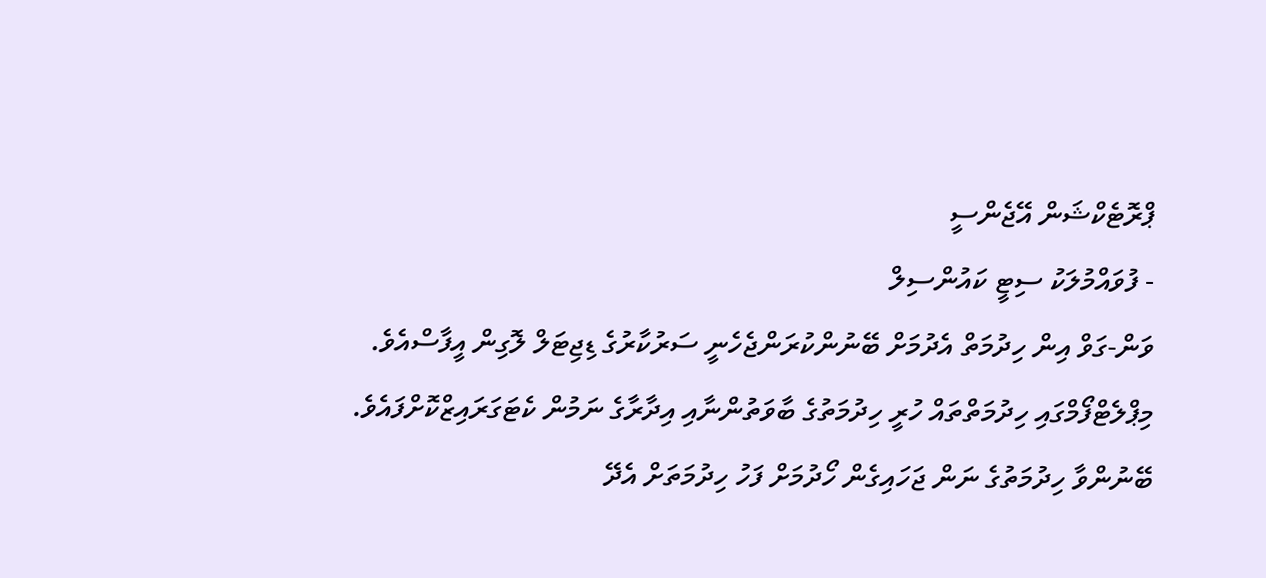ޕްރޮޓެކްޝަން އޭޖެންސީ
- ފުވައްމުލަކު ސިޓީ ކައުންސިލް
ވަން-ގަވް އިން ހިދުމަތް އެދުމަށް ބޭނުންކުރަންޖެހެނީ ސަރުކާރުގެ ޑިޖިޓަލް ލޮގިން އީފާސްއެވެ. މިޕްލެޓްފޯމްގައި ހިދުމަތްތައް ހުރީ ހިދުމަތުގެ ބާވަތުންނާއި އިދާރާގެ ނަމުން ކެޓަގަރައިޒްކޮށްފައެވެ. ބޭނުންވާ ހިދުމަތުގެ ނަން ޖަހައިގެން ހޯދުމަށް ފަހު ހިދުމަތަށް އެދޭ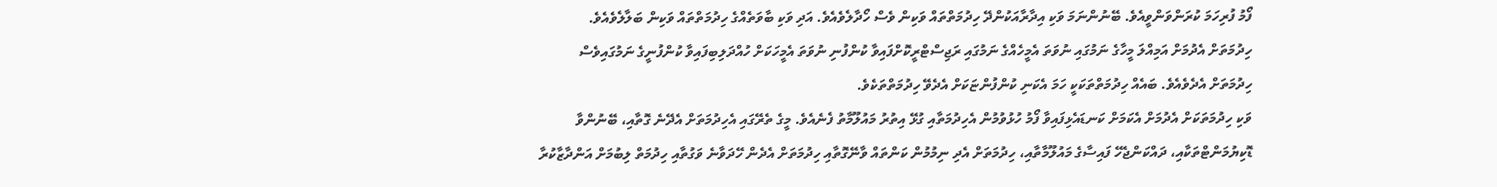ފޯމު ފުރިހަމަ ކުރަންވަންވީއެވެ. ބޭނުންނަމަ ވަކި އިދާރާއަކުންދޭ ހިދުމަތްތައް ވަކިން ވެސް ހޯދާލެވެއެވެ. އަދި ވަކި ބާވަތެއްގެ ހިދުމަތްތައް ވަކިން ބަލާލެވެއެވެ.
ހިދުމަތަށް އެދުމަށް އަމިއްލަ މީހާގެ ނަމުގައި ނުވަތަ އެމީހެއްގެ ނަމުގައި ރަޖިސްޓްރީކޮށްފައިވާ ކުންފުނި ނުވަތަ އެމީހަކަށް ހުއްދަލިބިފައިވާ ކުންފުނީގެ ނަމުގައިވެސް ހިދުމަތަށް އެދެވެއެވެ. ބައެއް ހިދުމަތްތަކަކީ ހަމަ އެކަނި ކުންފުންޏަކަށް އެދެވޭ ހިދުމަތްތަކެވެ.
ވަކި ހިދުމަތަކަށް އެދުމަށް އެކަމަށް ކަނޑައެޅިފައިވާ ފޯމު ހުޅުވުމުން އެހިދުމަތާއި ގުޅޭ އިތުރު މައުލޫމާތު ފެނެއެވެ. މީގެ ތެރޭގައި އެހިދުމަތަށް އެދޭނެ ގޮތާއި، ބޭނުންވާ ޑޮކިޔުމަންޓްތަކާއި، ދައްކަންޖެހޭ ފައިސާގެ މައުލޫމާތާއި، ހިދުމަތަށް އެދި ނިމުމުން ކަންތައް ވާނޭގޮތާއި ހިދުމަތަށް އެދެން ހޭދަވާނެ ވަގުތާއި ހިދުމަތް ލިބުމަށް އަންދާޒާކުރާ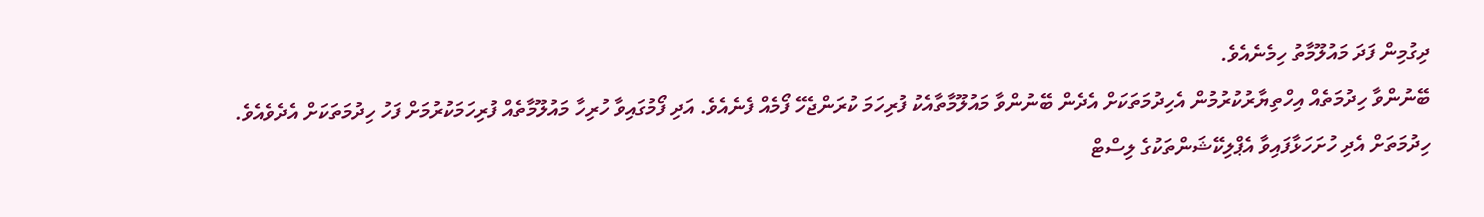ދިގުމިން ފަދަ މައުލޫމާތު ހިމެނެއެވެ.
ބޭނުންވާ ހިދުމަތެއް އިހްތިޔާރުކުރުމުން އެހިދުމަތަކަށް އެދެން ބޭނުންވާ މައުލޫމާތާއެކު ފުރިހަމަ ކުރަންޖެހޭ ފޯމެއް ފެނެއެވެ. އަދި ފޯމުގައިވާ ހުރިހާ މައުލޫމާތެއް ފުރިހަމަކުރުމަށް ފަހު ހިދުމަތަކަށް އެދެވެއެވެ.
ހިދުމަތަށް އެދި ހުށަހަޅާފައިވާ އެޕްލިކޭޝަންތަކުގެ ލިސްޓް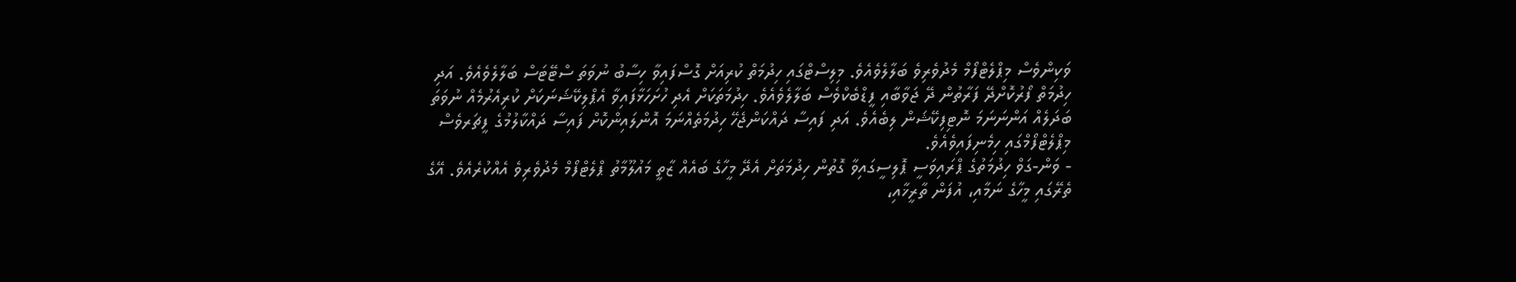ވަކިންވެސް މިޕްލެޓްފޯމް މެދުވެރިވެ ބަލާލެވެއެވެ. މިލިސްޓްގައި ހިދުމަތް ކުރިއަށް ގޮސްފައިވާ ހިސާބު ނުވަތަ ސްޓޭޓަސް ބަލާލެވެއެވެ. އަދި ހިދުމަތް ފޯރުކޮށްދޭ ފަރާތުން ދޭ ޖަވާބާއި ފީޑްބެކްވެސް ބަލާލެވެއެވެ. ހިދުމަތަކަށް އެދި ހުށަހަޅާފައިވާ އެޕްލިކޭޝަނަކަށް ކުރިއެރުމެއް ނުވަތަ ބަދަލެއް އަންނަނަމަ ނޮޓިފިކޭޝަން ލިބެއެވެ. އަދި ފައިސާ ދައްކަންޖެހޭ ހިދުމަތެއްނަމަ އޮންލައިންކޮށް ފައިސާ ދައްކާލުމުގެ ފީޗަރވެސް މިޕްލެޓްފޯމްގައި ހިމެނިފައިވެއެވެ.
- ވަން-ގަވް ހިދުމަތުގެ ޕްރައިވަސީ ޕޮލިސީގައިވާ ގޮތުން ހިދުމަތަށް އެދޭ މީހާގެ ބައެއް ޒާތީ މައުލޫމާތު ޕްލެޓްފޯމް މެދުވެރިވެ އެއްކުރެއެވެ. އޭގެ ތެރޭގައި މީހާގެ ނަމާއި، އުފަން ތާރީޚާއި،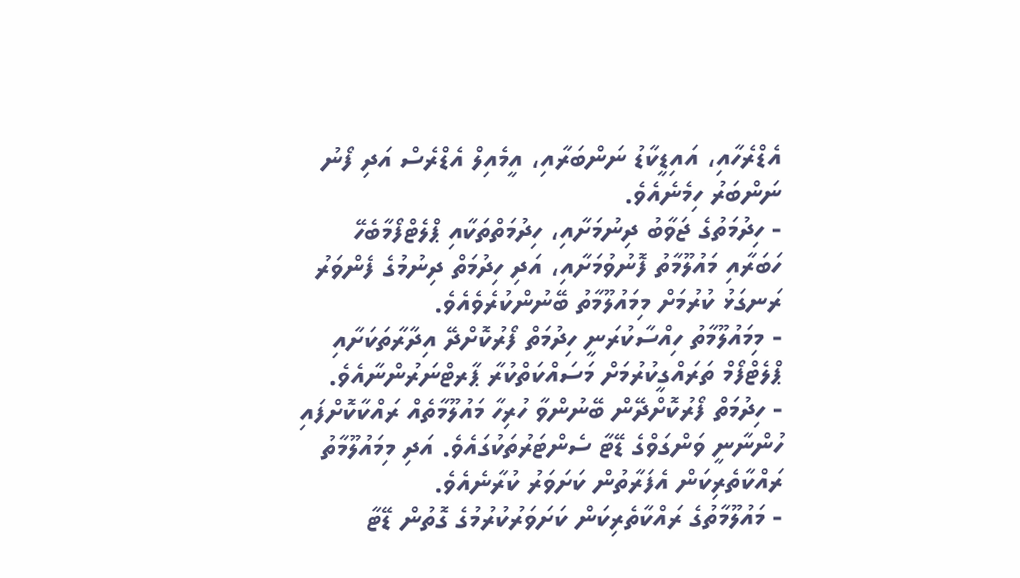އެޑްރެހާއި، އައިޑީކާޑު ނަންބަރާއި، އީމެއިލް އެޑްރެސް އަދި ފޯނު ނަންބަރު ހިމެނެއެވެ.
- ހިދުމަތުގެ ޖަވާބު ދިނުމަށާއި، ހިދުމަތްތަކާއި ޕްލެޓްފޯމާބެހޭ ހަބަރާއި މައުލޫމާތު ފޮނުވުމަށާއި، އަދި ހިދުމަތް ދިނުމުގެ ފެންވަރު ރަނގަޅު ކުރުމަށް މިމައުލޫމާތު ބޭނުންކުރެވެއެވެ.
- މިމައުލޫމާތު ހިއްސާކުރަނީ ހިދުމަތް ފޯރުކޮށްދޭ އިދާރާތަކަށާއި ޕްލެޓްފޯމް ތަރައްގީކުރުމަށް މަސައްކަތްކުރާ ޕާރޓްނަރުންނާއެވެ.
- ހިދުމަތް ފޯރުކޮށްދޭން ބޭނުންވާ ހުރިހާ މައުލޫމާތެއް ރައްކާކޮށްފައި ހުންނާނީ ވަންގަވްގެ ޑޭޓާ ސެންޓަރުތަކުގައެވެ. އަދި މިމައުލޫމާތު ރައްކާތެރިކަން އެފަރާތުން ކަށަވަރު ކުރާނެއެވެ.
- މައުލޫމާތުގެ ރައްކާތެރިކަން ކަށަވަރުކުރުމުގެ ގޮތުން ޑޭޓާ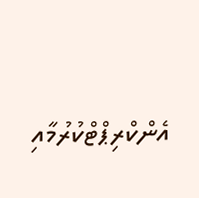އެންކްރިޕްޓްކުރުމާއި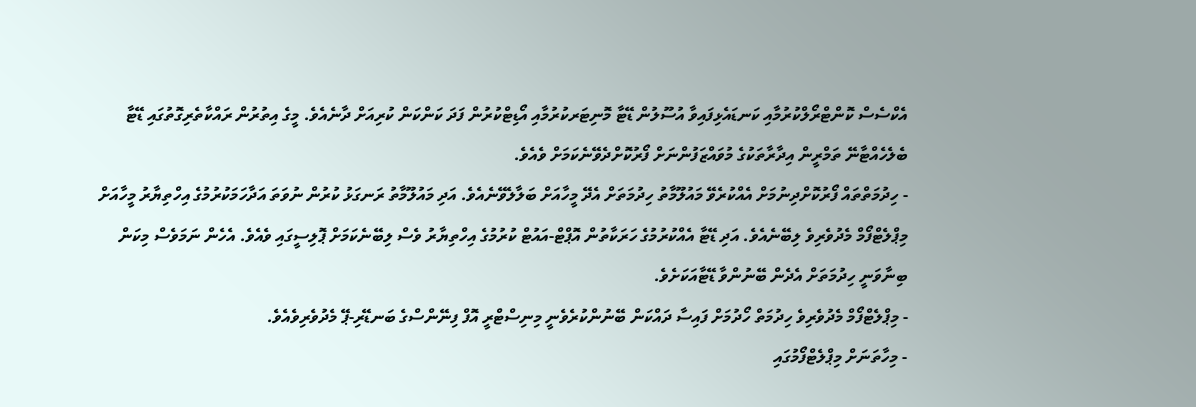އެކްސެސް ކޮންޓްރޯލްކުރުމާއި ކަނޑައެޅިފައިވާ އުސޫލުން ޑޭޓާ މޮނިޓަރކުރުމާއި އޯޑިޓްކުރުން ފަދަ ކަންކަން ކުރިއަށް ދާނެއެވެ. މީގެ އިތުރުން ރައްކާތެރިގޮތުގައި ޑޭޓާ ބެލެހެއްޓާނޭ ތަމްރީން އިދާރާތަކުގެ މުވައްޒަފުންނަށް ފޯރުކޮށްދެވޭނެކަމަށް ވެއެވެ.
- ހިދުމަތްތައް ފޯރުކޮށްދިނުމަށް އެއްކުރެވޭ މައުލޫމާތު ހިދުމަތަށް އެދޭ މީހާއަށް ބަލާލެވޭނެއެވެ. އަދި މައުލޫމާތު ރަނގަޅު ކުރުން ނުވަތަ އަދާހަމަކުރުމުގެ އިހްތިޔާރު މީހާއަށް މިޕްލެޓްފޯމް މެދުވެރިވެ ލިބޭނެއެވެ. އަދި ޑޭޓާ އެއްކުރުމުގެ ހަރަކާތުން އޮޕްޓް-އައުޓް ކުރުމުގެ އިހްތިޔާރު ވެސް ލިބޭނެކަމަށް ޕޮލިސީގައި ވެއެވެ. އެހެން ނަމަވެސް މިކަން ބިނާވަނީ ހިދުމަތަށް އެދެން ބޭނުންވާ ޑޭޓާއަކަށެވެ.
- މިޕްލެޓްފޯމް މެދުވެރިވެ ހިދުމަތް ހޯދުމަށް ފައިސާ ދައްކަން ބޭނުންކުރެވެނީ މިނިސްޓްރީ އޮފް ފިނޭންސްގެ ބަނޑޭރި-ޕޭ މެދުވެރިވެއެވެ.
- މިހާތަނަށް މިޕްލެޓްފޯމުގައި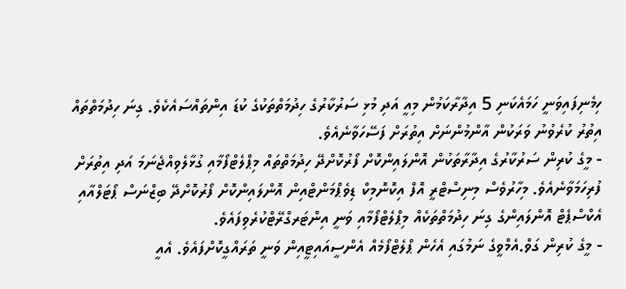ހިމެނިފައިވަނީ ހަމައެކަނި 5 އިދާރާކަމުން މިއީ އަދި މުޅި ސަރުކާރުގެ ހިދުމަތްތަކުގެ ކުޑަ އިންތައްސައެކެވެ. ގިނަ ހިދުމަތްތައް އިތުރު ކުރެވުނު ވަރަކުން އާންމުންނަށް އިތުރަށް ފަސޭހަވާނެއެވެ.
- މީގެ ކުރިން ސަރުކާރުގެ އިދާރާތަކުން އޮންލައިންކޮށް ފޯރުކޮށްދޭ ހިދުމަތްތައް މިޕްލެޓްފޯމާއި ގުޅާލެވިއްޖެނަމަ އަދި އިތުރަށް ފުރިހަމަވާނެއެވެ. މިހާރުވެސް މިނިސްޓްރީ އޮފް އިކޮނޮމިކް ޑިވެޕްމަންޓްއިން އޮންލައިންކޮށް ފޯރުކޮށްދޭ ބިޒްނަސް ޕޯޓަލްއާއި އެކްސްޕެޓް އޮންލައިންގެ ގިނަ ހިދުމަތްތަކެއް މިޕްލެޓްފޯމާއި ވަނީ އިންޓަރގްރޭޓްކުރެވިފައެވެ.
- މީގެ ކުރިން ގަވް.އެމްވީގެ ނަމުގައި އެހެން ޕްލެޓްފޯމެއް އެންސީއައިޓީއިން ވަނީ ތަރައްގީކޮށްފައެވެ. އެއީ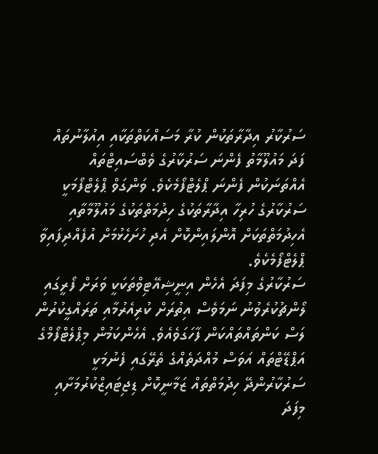ސަރުކާރު އިދާރާތަކުން ކުރާ މަސައްކަތްތަކާއި އިއުލާނުތައް ފަދަ މައުލޫމާތު ފެންނަ ސަރުކާރުގެ ވެބްސައިޓްތައް އެއްތަނަކުން ފެންނަ ޕްލެޓްފޯމެކެވެ. ވަންގަވް ޕްލެޓްފޯމަކީ ސަރުކާރުގެ ހުރިހާ އިދާރާތަކުގެ ހިދުމަތްތަކުގެ މައުލޫމާތާއި އެހިދުމަތްތަކަށް އޮންލައިންކޮށް އެދި ހުށަހެޅުމަށް އުފެއްދިފައިވާ ޕްލެޓްފޯމެކެވެ.
ސަރުކާރުގެ މިފަދަ އެހެން އިނީޝިއޭޓިވްތަކަކީ ވަރަށް ފޯރީގައި ލޯންޗުކުރެވުނު ނަމަވެސް އިތުރަށް ކުރިއެރުމާއި ތަރައްގީކުރުން ލަސް ކަންތައްތައްކަން ފާހަގަވެއެވެ. އެހެންކަމުން މިޕްލެޓްފޯމްގެ އަޕްޑޭޓްތައް އަވަސް މުއްދަތެއްގެ ތެރޭގައި ފެނުމަކީ ސަރުކާރުންދޭ ހިދުމަތްތައް ޒަމާނީކޮށް ޑިޖިޓައިޒްކުރުމަށާއި މިފަދަ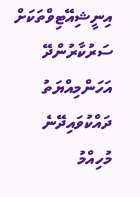އިނީޝިއޭޓިވްތަކަށް ސަރުކާރުންދޭ އަހަންމިއްޔަތު ދައްކުވައިދޭނެ މުހިއްމު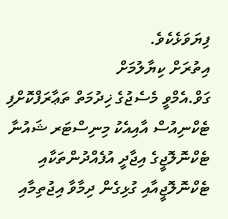ފިޔަވަޅެކެވެ.
އިތުރަށް ކިޔާލުމަށް
ގަވް.އެމްވީ މެސެޖުގެ ޚިދުމަތް ތަޢާރަފްކޮށްފި
ޓެކްނިއުސް އާއިއެކު މިނިސްޓަރ ޝައުނާ
ޓެކްނޮލޮޖީގެ އިޖާދީ އުފެއްދުންތަކާއި ޓެކްނޮލޮޖީއާއި ގުޅިގެން ދިމާވާ އިޖުތިމާއި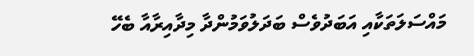މައްސަލަތަކާއި އަބަދުވެސް ބަދަލުވަމުންދާ މިދާއިރާއާ ބެހޭ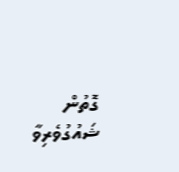ގޮތުން ޝައުގުވެރިވާ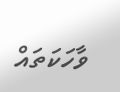ވާހަކަތައް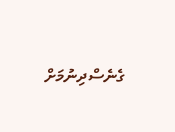ގެނެސްދިނުމަށް